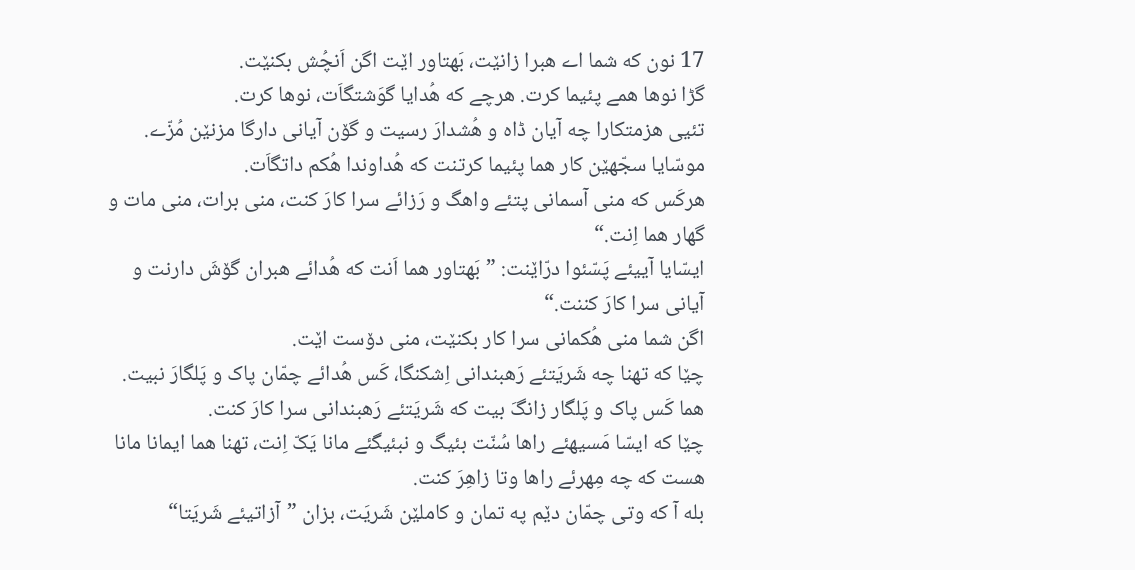17 نون که شما اے هبرا زانێت، بَهتاور اێت اگن اَنچُش بکنێت.
گڑا نوها همے پئیما کرت. هرچے که هُدایا گوَشتگاَت، نوها کرت.
تئیی هزمتکارا چه آیان ڈاه و هُشدارَ رسیت و گۆن آیانی دارگا مزنێن مُزّے.
موسّایا سجّهێن کار هما پئیما کرتنت که هُداوندا هُکم داتگاَت.
هرکَس که منی آسمانی پتئے واهگ و رَزائے سرا کارَ کنت، منی برات، منی مات و گهار هما اِنت.“
ایسّایا آییئے پَسّئوا درّاێنت: ”بَهتاور هما اَنت که هُدائے هبران گۆشَ دارنت و آیانی سرا کارَ کننت.“
اگن شما منی هُکمانی سرا کار بکنێت، منی دۆست اێت.
چێا که تهنا چه شَریَتئے رَهبندانی اِشکنگا، کَس هُدائے چمّان پاک و پَلگارَ نبیت. هما کَس پاک و پَلگار زانگَ بیت که شَریَتئے رَهبندانی سرا کارَ کنت.
چێا که ایسّا مَسیهئے راها سُنّت بئیگ و نبئیگئے مانا یَکّ اِنت، تهنا هما ایمانا مانا هست که چه مِهرئے راها وتا زاهِرَ کنت.
بله آ که وتی چمّان دێم په تمان و کاملێن شَریَت، بزان ”آزاتیئے شَریَتا“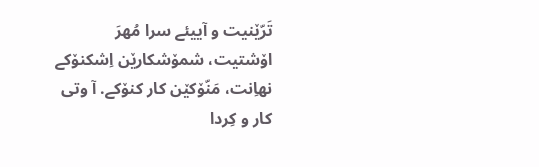تَرّێنیت و آییئے سرا مُهرَ اۆشتیت، شمۆشکارێن اِشکنۆکے نهاِنت، مَنّۆکێن کار کنۆکے. آ وتی کار و کِردا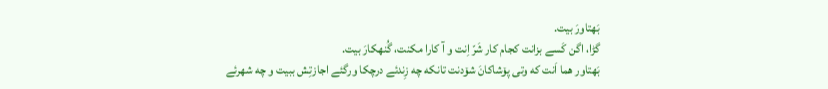بَهتاورَ بیت.
گڑا، اگن کَسے بزانت کجام کار شَرّ اِنت و آ کارا مکنت، گُنهکارَ بیت.
بَهتاور هما اَنت که وتی پۆشاکانَ شۆدنت تانکه چه زِندئے درچکا ورگئے اجازتِش ببیت و چه شهرئے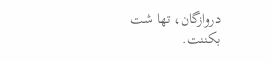دروازگان، تها شت بکننت.